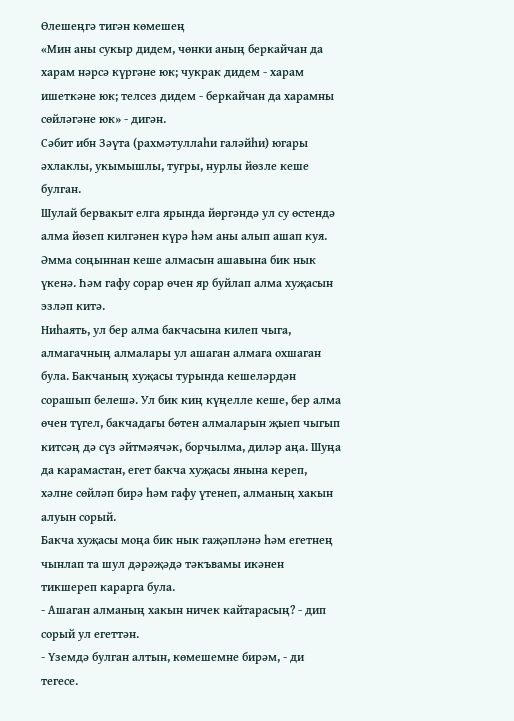Өлешеңгә тигән көмешең
«Мин аны сукыр дидем, чөнки аның беркайчан да харам нәрсә күргәне юк; чукрак дидем - харам ишеткәне юк; телсез дидем - беркайчан да харамны сөйләгәне юк» - дигән.
Сәбит ибн Зәүта (рахмәтуллаһи галәйһи) югары әхлаклы, укымышлы, тугры, нурлы йөзле кеше булган.
Шулай бервакыт елга ярында йөргәндә ул су өстендә алма йөзеп килгәнен күрә һәм аны алып ашап куя. Әмма соңыннан кеше алмасын ашавына бик нык үкенә. Һәм гафу сорар өчен яр буйлап алма хуҗасын эзләп китә.
Ниһаять, ул бер алма бакчасына килеп чыга, алмагачның алмалары ул ашаган алмага охшаган була. Бакчаның хуҗасы турында кешеләрдән сорашып белешә. Ул бик киң күңелле кеше, бер алма өчен түгел, бакчадагы бөтен алмаларын җыеп чыгып китсәң дә сүз әйтмәячәк, борчылма, диләр аңа. Шуңа да карамастан, егет бакча хуҗасы янына кереп, хәлне сөйләп бирә һәм гафу үтенеп, алманың хакын алуын сорый.
Бакча хуҗасы моңа бик нык гаҗәпләнә һәм егетнең чынлап та шул дәрәҗәдә тәкъвамы икәнен тикшереп карарга була.
- Ашаган алманың хакын ничек кайтарасың? - дип сорый ул егеттән.
- Үземдә булган алтын, көмешемне бирәм, - ди тегесе.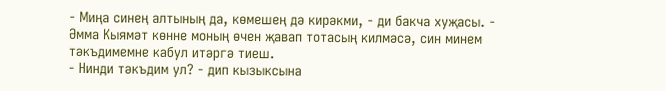- Миңа синең алтының да, көмешең дә кирәкми, - ди бакча хуҗасы. - Әмма Кыямәт көнне моның өчен җавап тотасың килмәсә, син минем тәкъдимемне кабул итәргә тиеш.
- Нинди тәкъдим ул? - дип кызыксына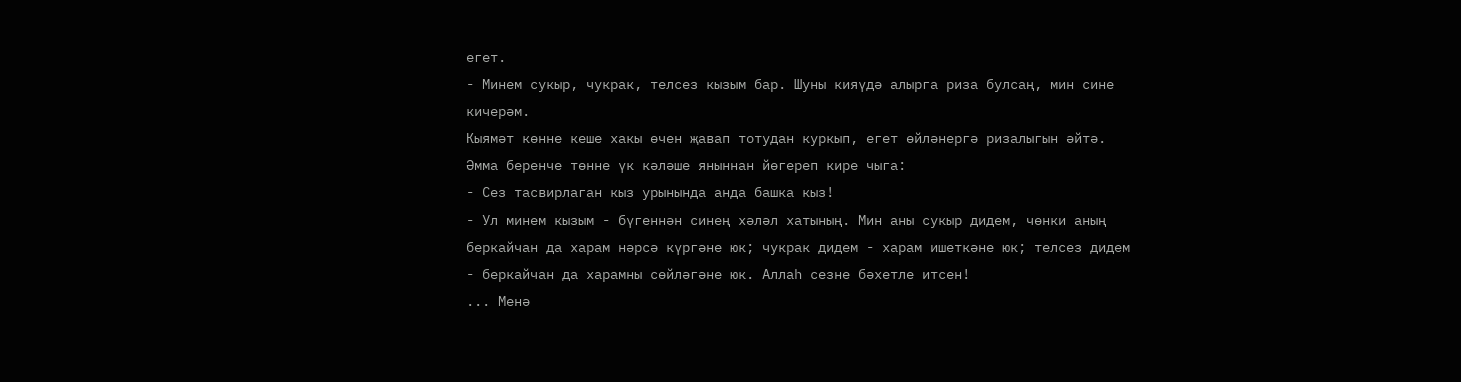егет.
- Минем сукыр, чукрак, телсез кызым бар. Шуны кияүдә алырга риза булсаң, мин сине кичерәм.
Кыямәт көнне кеше хакы өчен җавап тотудан куркып, егет өйләнергә ризалыгын әйтә.
Әмма беренче төнне үк кәләше яныннан йөгереп кире чыга:
- Сез тасвирлаган кыз урынында анда башка кыз!
- Ул минем кызым - бүгеннән синең хәләл хатының. Мин аны сукыр дидем, чөнки аның беркайчан да харам нәрсә күргәне юк; чукрак дидем - харам ишеткәне юк; телсез дидем - беркайчан да харамны сөйләгәне юк. Аллаһ сезне бәхетле итсен!
... Менә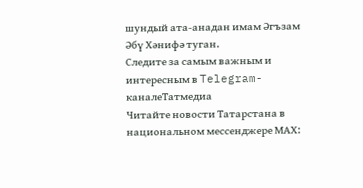шундый ата-анадан имам Әгъзам Әбү Хәнифә туган.
Следите за самым важным и интересным в Telegram-каналеТатмедиа
Читайте новости Татарстана в национальном мессенджере MАХ: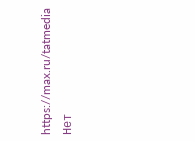https://max.ru/tatmedia
Нет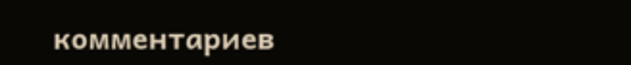комментариев